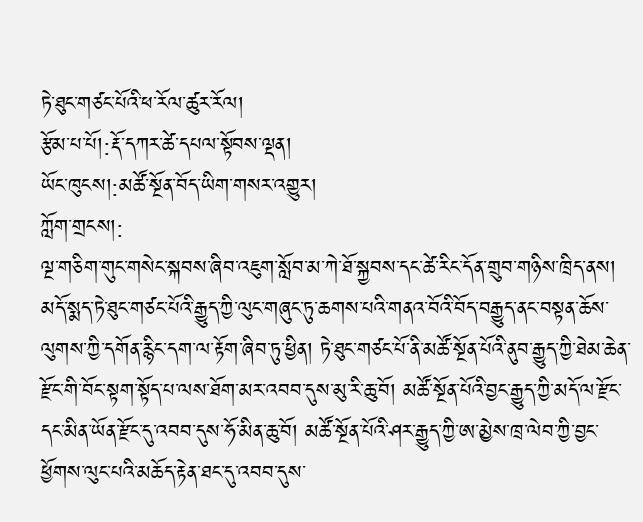ཏེ་ཐུང་གཙང་པོའི་ཕ་རོལ་ཚུར་རོལ།
རྩོམ་པ་པོ།:རྡོ་དཀར་ཚེ་དཔལ་སྟོབས་ལྡན།
ཡོང་ཁུངས།:མཚོ་སྔོན་བོད་ཡིག་གསར་འགྱུར།
ཀློག་གྲངས།:
ལྔ་གཅིག་གུང་གསེང་སྐབས་ཞིབ་འཇུག་སློབ་མ་ཀེ་ཐོ་སྐྱབས་དང་ཚེ་རིང་དོན་གྲུབ་གཉིས་ཁྲིད་ནས། མདོ་སྨད་ཏེ་ཐུང་གཙང་པོའི་རྒྱུད་ཀྱི་ལུང་གཞུང་ཏུ་ཆགས་པའི་གནའ་བོའི་བོད་བརྒྱུད་ནང་བསྟན་ཆོས་ལུགས་ཀྱི་དགོན་རྙིང་དག་ལ་རྟོག་ཞིབ་ཏུ་ཕྱིན། ཏེ་ཐུང་གཙང་པོ་ནི་མཚོ་སྔོན་པོའི་ནུབ་རྒྱུད་ཀྱི་ཐེམ་ཆེན་རྫོང་གི་བོང་སྟག་སྟོད་པ་ལས་ཐོག་མར་འབབ་དུས་མུ་རི་ཆུ་བོ། མཚོ་སྔོན་པོའི་བྱང་རྒྱུད་ཀྱི་མདོ་ལ་རྫོང་དང་མིན་ཡོན་རྫོང་དུ་འབབ་དུས་ཧོ་མིན་ཆུ་བོ། མཚོ་སྔོན་པོའི་ཤར་རྒྱུད་ཀྱི་ཨ་མྱེས་ཁྲ་ལེབ་ཀྱི་བྱང་ཕྱོགས་ལུང་པའི་མཆོད་རྟེན་ཐང་དུ་འབབ་དུས་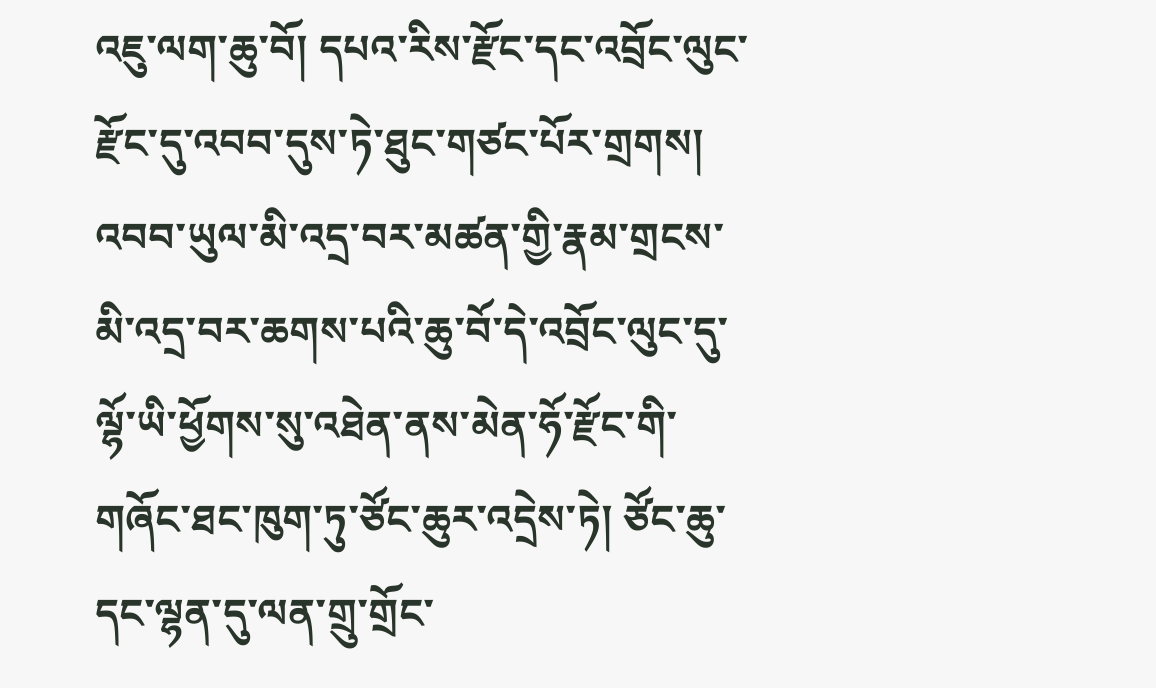འཇུ་ལག་ཆུ་བོ། དཔའ་རིས་རྫོང་དང་འབྲོང་ལུང་རྫོང་དུ་འབབ་དུས་ཏེ་ཐུང་གཙང་པོར་གྲགས། འབབ་ཡུལ་མི་འདྲ་བར་མཚན་གྱི་རྣམ་གྲངས་མི་འདྲ་བར་ཆགས་པའི་ཆུ་བོ་དེ་འབྲོང་ལུང་དུ་ལྷོ་ཡི་ཕྱོགས་སུ་འཐེན་ནས་མེན་ཧོ་རྫོང་གི་གཞོང་ཐང་ཁུག་ཏུ་ཙོང་ཆུར་འདྲེས་ཏེ། ཙོང་ཆུ་དང་ལྷན་དུ་ལན་གྲུ་གྲོང་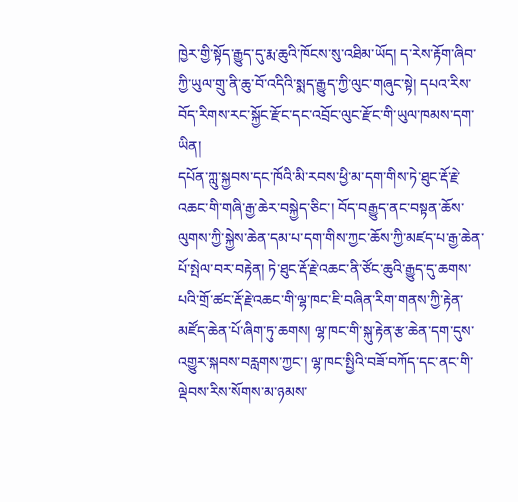ཁྱེར་གྱི་སྟོད་རྒྱུད་དུ་རྨ་ཆུའི་ཁོངས་སུ་འཐིམ་ཡོད། ད་རེས་རྟོག་ཞིབ་ཀྱི་ཡུལ་གྲུ་ནི་ཆུ་བོ་འདིའི་སྨད་རྒྱུད་ཀྱི་ལུང་གཞུང་སྟེ། དཔའ་རིས་བོད་རིགས་རང་སྐྱོང་རྫོང་དང་འབྲོང་ལུང་རྫོང་གི་ཡུལ་ཁམས་དག་ཡིན།
དཔོན་ཀླུ་སྐྱབས་དང་ཁོའི་མི་རབས་ཕྱི་མ་དག་གིས་ཏེ་ཐུང་རྡོ་རྗེ་འཆང་གི་གཞི་རྒྱ་ཆེར་བསྐྱེད་ཅིང་། བོད་བརྒྱུད་ནང་བསྟན་ཆོས་ལུགས་ཀྱི་སྐྱེས་ཆེན་དམ་པ་དག་གིས་ཀྱང་ཆོས་ཀྱི་མཛད་པ་རྒྱ་ཆེན་པོ་སྤེལ་བར་བརྟེན། ཏེ་ཐུང་རྡོ་རྗེ་འཆང་ནི་ཙོང་ཆུའི་རྒྱུད་དུ་ཆགས་པའི་གྲོ་ཚང་རྡོ་རྗེ་འཆང་གི་ལྷ་ཁང་ཇི་བཞིན་རིག་གནས་ཀྱི་རྟེན་མཛོད་ཆེན་པོ་ཞིག་ཏུ་ཆགས། ལྷ་ཁང་གི་སྐུ་རྟེན་རྩ་ཆེན་དག་དུས་འགྱུར་སྐབས་བརླགས་ཀྱང་། ལྷ་ཁང་སྤྱིའི་བཟོ་བཀོད་དང་ནང་གི་ལྡེབས་རིས་སོགས་མ་ཉམས་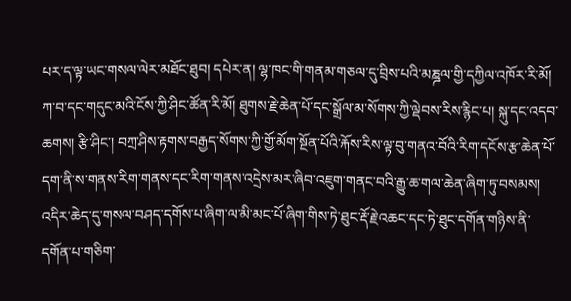པར་ད་ལྟ་ཡང་གསལ་ལེར་མཐོང་ཐུབ། དཔེར་ན། ལྷ་ཁང་གི་གནམ་གཅལ་དུ་བྲིས་པའི་མཎྜལ་གྱི་དཀྱིལ་འཁོར་རི་མོ། ཀ་བ་དང་གདུང་མའི་ངོས་ཀྱི་ཤིང་ཚོན་རི་མོ། ཐུགས་རྗེ་ཆེན་པོ་དང་སྒྲོལ་མ་སོགས་ཀྱི་ལྡེབས་རིས་རྙིང་པ། སྐུ་དང་འདབ་ཆགས། རྩི་ཤིང་། བཀྲ་ཤིས་རྟགས་བརྒྱད་སོགས་ཀྱི་གྱོ་མོག་སྔོན་པོའི་རྐོས་རིས་ལྟ་བུ་གནའ་བོའི་རིག་དངོས་རྩ་ཆེན་པོ་དག་ནི་ས་གནས་རིག་གནས་དང་རིག་གནས་འདྲེས་མར་ཞིབ་འཇུག་གནང་བའི་རྒྱུ་ཆ་གལ་ཆེན་ཞིག་ཏུ་བསམས།
འདིར་ཆེད་དུ་གསལ་བཤད་དགོས་པ་ཞིག་ལ་མི་མང་པོ་ཞིག་གིས་ཏེ་ཐུང་རྡོ་རྗེ་འཆང་དང་ཏེ་ཐུང་དགོན་གཉིས་ནི་དགོན་པ་གཅིག་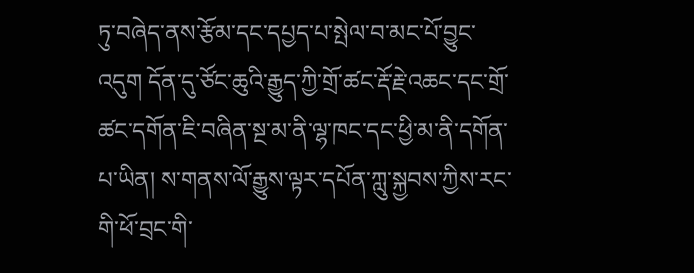ཏུ་བཞེད་ནས་རྩོམ་དང་དཔྱད་པ་སྤེལ་བ་མང་པོ་བྱུང་འདུག དོན་དུ་ཙོང་ཆུའི་རྒྱུད་ཀྱི་གྲོ་ཚང་རྡོ་རྗེ་འཆང་དང་གྲོ་ཚང་དགོན་ཇི་བཞིན་སྔ་མ་ནི་ལྷ་ཁང་དང་ཕྱི་མ་ནི་དགོན་པ་ཡིན། ས་གནས་ལོ་རྒྱུས་ལྟར་དཔོན་ཀླུ་སྐྱབས་ཀྱིས་རང་གི་ཕོ་བྲང་གི་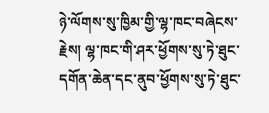ཉེ་ལོགས་སུ་ཁྱིམ་གྱི་ལྷ་ཁང་བཞེངས་རྗེས། ལྷ་ཁང་གི་ཤར་ཕྱོགས་སུ་ཏེ་ཐུང་དགོན་ཆེན་དང་ནུབ་ཕྱོགས་སུ་ཏེ་ཐུང་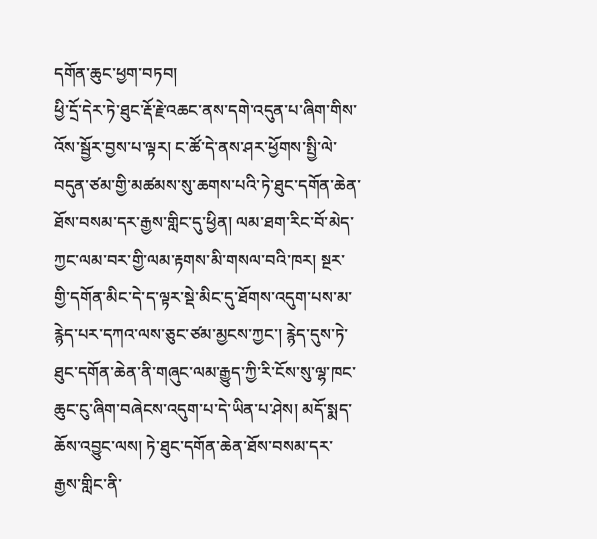དགོན་ཆུང་ཕྱག་བཏབ།
ཕྱི་དྲོ་དེར་ཏེ་ཐུང་རྡོ་རྗེ་འཆང་ནས་དགེ་འདུན་པ་ཞིག་གིས་འོས་སྦྱོར་བྱས་པ་ལྟར། ང་ཚོ་དེ་ནས་ཤར་ཕྱོགས་སྤྱི་ལེ་བདུན་ཙམ་གྱི་མཚམས་སུ་ཆགས་པའི་ཏེ་ཐུང་དགོན་ཆེན་ཐོས་བསམ་དར་རྒྱས་གླིང་དུ་ཕྱིན། ལམ་ཐག་རིང་བོ་མེད་ཀྱང་ལམ་བར་གྱི་ལམ་རྟགས་མི་གསལ་བའི་ཁར། སྔར་གྱི་དགོན་མིང་དེ་ད་ལྟར་སྡེ་མིང་དུ་ཐོགས་འདུག་པས་མ་རྙེད་པར་དཀའ་ལས་ཅུང་ཙམ་མྱངས་ཀྱང་། རྙེད་དུས་ཏེ་ཐུང་དགོན་ཆེན་ནི་གཞུང་ལམ་རྒྱུད་ཀྱི་རི་ངོས་སུ་ལྷ་ཁང་ཆུང་ངུ་ཞིག་བཞེངས་འདུག་པ་དེ་ཡིན་པ་ཤེས། མདོ་སྨད་ཆོས་འབྱུང་ལས། ཏེ་ཐུང་དགོན་ཆེན་ཐོས་བསམ་དར་རྒྱས་གླིང་ནི་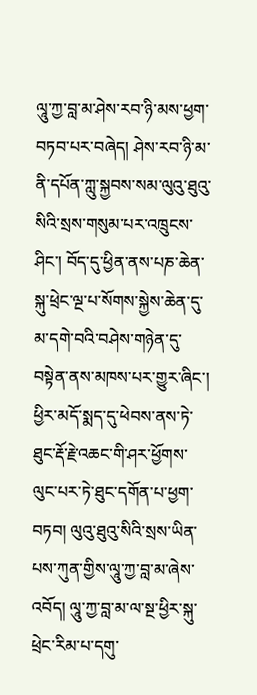ལཱུ་ཀྱ་བླ་མ་ཤེས་རབ་ཉི་མས་ཕྱག་བཏབ་པར་བཞེད། ཤེས་རབ་ཉི་མ་ནི་དཔོན་ཀླུ་སྐྱབས་སམ་ལུའུ་ཐུའུ་སིའི་སྲས་གསུམ་པར་འཁྲུངས་ཤིང་། བོད་དུ་ཕྱིན་ནས་པཎ་ཆེན་སྐུ་ཕྲེང་ལྔ་པ་སོགས་སྐྱེས་ཆེན་དུ་མ་དགེ་བའི་བཤེས་གཉེན་དུ་བསྟེན་ནས་མཁས་པར་གྱུར་ཞིང་། ཕྱིར་མདོ་སྨད་དུ་ཕེབས་ནས་ཏེ་ཐུང་རྡོ་རྗེ་འཆང་གི་ཤར་ཕྱོགས་ལུང་པར་ཏེ་ཐུང་དགོན་པ་ཕྱག་བཏབ། ལུའུ་ཐུའུ་སིའི་སྲས་ཡིན་པས་ཀུན་གྱིས་ལཱུ་ཀྱ་བླ་མ་ཞེས་འབོད། ལཱུ་ཀྱ་བླ་མ་ལ་སྔ་ཕྱིར་སྐུ་ཕྲེང་རིམ་པ་དགུ་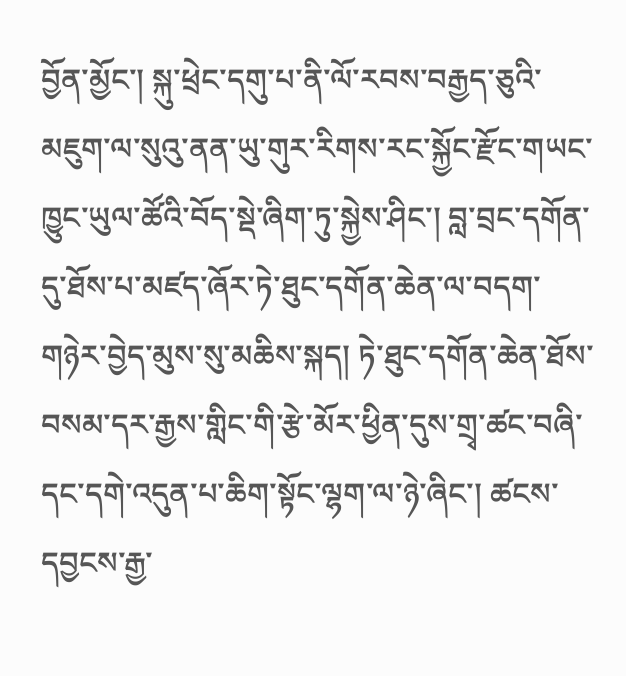བྱོན་མྱོང་། སྐུ་ཕྲེང་དགུ་པ་ནི་ལོ་རབས་བརྒྱད་ཅུའི་མཇུག་ལ་སུའུ་ནན་ཡུ་གུར་རིགས་རང་སྐྱོང་རྫོང་གཡང་ཁྱུང་ཡུལ་ཚོའི་བོད་སྡེ་ཞིག་ཏུ་སྐྱེས་ཤིང་། བླ་བྲང་དགོན་དུ་ཐོས་པ་མཛད་ཞོར་ཏེ་ཐུང་དགོན་ཆེན་ལ་བདག་གཉེར་བྱེད་མུས་སུ་མཆིས་སྐད། ཏེ་ཐུང་དགོན་ཆེན་ཐོས་བསམ་དར་རྒྱས་གླིང་གི་རྩེ་མོར་ཕྱིན་དུས་གྲྭ་ཚང་བཞི་དང་དགེ་འདུན་པ་ཆིག་སྟོང་ལྷག་ལ་ཉེ་ཞིང་། ཚངས་དབྱངས་རྒྱ་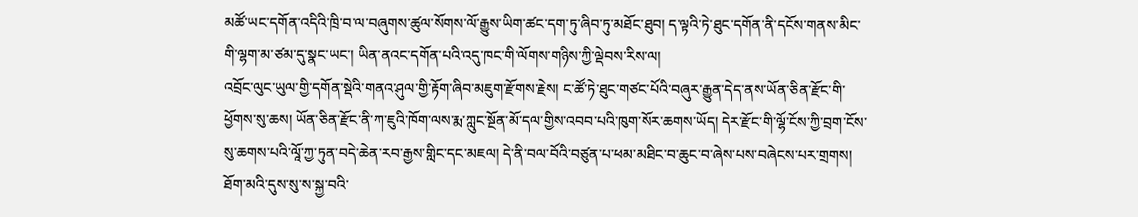མཚོ་ཡང་དགོན་འདིའི་ཁྲི་བ་ལ་བཞུགས་ཚུལ་སོགས་ལོ་རྒྱུས་ཡིག་ཚང་དག་ཏུ་ཞིབ་ཏུ་མཐོང་ཐུབ། ད་ལྟའི་ཏེ་ཐུང་དགོན་ནི་དངོས་གནས་མིང་གི་ལྷག་མ་ཙམ་དུ་སྣང་ཡང་། ཡིན་ནའང་དགོན་པའི་འདུ་ཁང་གི་ལོགས་གཉིས་ཀྱི་ལྡེབས་རིས་ལ།
འབྲོང་ལུང་ཡུལ་གྱི་དགོན་སྡེའི་གནའ་ཤུལ་གྱི་རྟོག་ཞིབ་མཇུག་རྫོགས་རྗེས། ང་ཚོ་ཏེ་ཐུང་གཙང་པོའི་བཞུར་རྒྱུན་དེད་ནས་ཡོན་ཅིན་རྫོང་གི་ཕྱོགས་སུ་ཆས། ཡོན་ཅིན་རྫོང་ནི་ཀ་ཇུའི་ཁོག་ལས་རྨ་ཀླུང་སྔོན་མོ་དལ་གྱིས་འབབ་པའི་ཁུག་སོར་ཆགས་ཡོད། དེར་རྫོང་གི་ལྷོ་ངོས་ཀྱི་བྲག་ངོས་སུ་ཆགས་པའི་ལཱོ་ཀྱ་ཏུན་བདེ་ཆེན་རབ་རྒྱས་གླིང་དང་མཇལ། དེ་ནི་བལ་བོའི་བཙུན་པ་ཕམ་མཐིང་བ་ཆུང་བ་ཞེས་པས་བཞེངས་པར་གྲགས། ཐོག་མའི་དུས་སུ་ས་སྐྱ་བའི་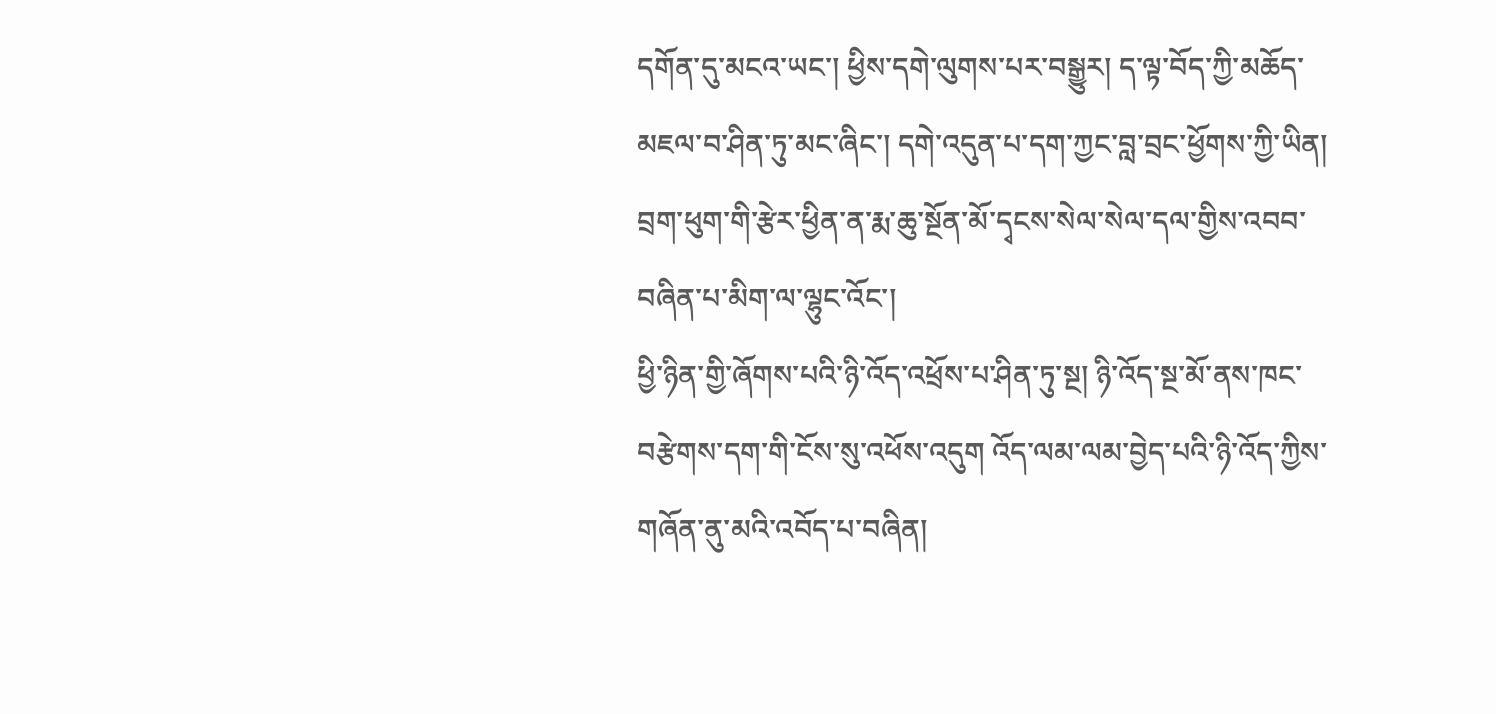དགོན་དུ་མངའ་ཡང་། ཕྱིས་དགེ་ལུགས་པར་བསྒྱུར། ད་ལྟ་བོད་ཀྱི་མཆོད་མཇལ་བ་ཤིན་ཏུ་མང་ཞིང་། དགེ་འདུན་པ་དག་ཀྱང་བླ་བྲང་ཕྱོགས་ཀྱི་ཡིན། བྲག་ཕུག་གི་རྩེར་ཕྱིན་ན་རྨ་ཆུ་སྔོན་མོ་དྭངས་སེལ་སེལ་དལ་གྱིས་འབབ་བཞིན་པ་མིག་ལ་ལྷུང་འོང་།
ཕྱི་ཉིན་གྱི་ཞོགས་པའི་ཉི་འོད་འཕྲོས་པ་ཤིན་ཏུ་སྔ། ཉི་འོད་སྔ་མོ་ནས་ཁང་བརྩེགས་དག་གི་ངོས་སུ་འཕོས་འདུག འོད་ལམ་ལམ་བྱེད་པའི་ཉི་འོད་ཀྱིས་གཞོན་ནུ་མའི་འབོད་པ་བཞིན།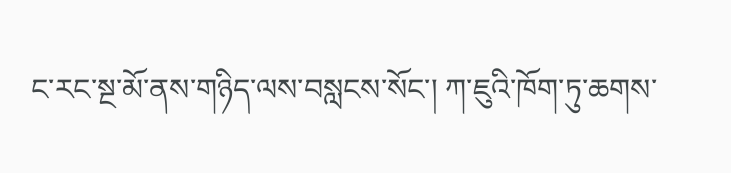ང་རང་སྔ་མོ་ནས་གཉིད་ལས་བསླངས་སོང་། ཀ་ཇུའི་ཁོག་ཏུ་ཆགས་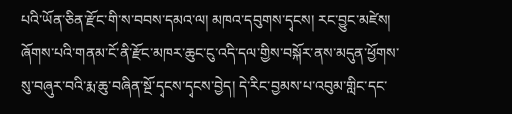པའི་ཡོན་ཅིན་རྫོང་གི་ས་བབས་དམའ་ལ། མཁའ་དབུགས་དྭངས། རང་བྱུང་མཛེས། ཞོགས་པའི་གནམ་ངོ་ནི་རྫོང་མཁར་ཆུང་ངུ་འདི་དལ་གྱིས་བསྐོར་ནས་མདུན་ཕྱོགས་སུ་བཞུར་བའི་རྨ་ཆུ་བཞིན་སྔོ་དྭངས་དྭངས་བྱེད། དེ་རིང་བྱམས་པ་འབུམ་གླིང་དང་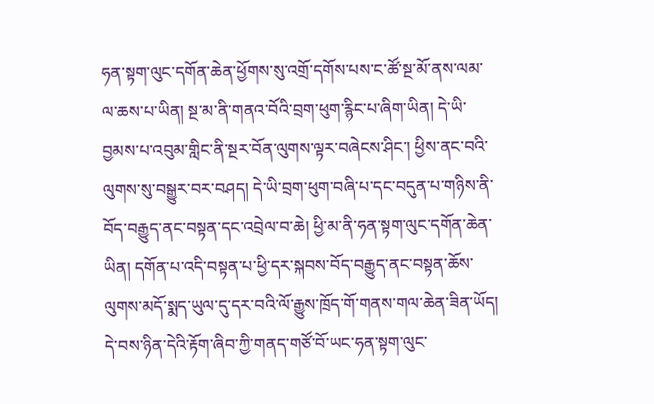ཧན་སྟག་ལུང་དགོན་ཆེན་ཕྱོགས་སུ་འགྲོ་དགོས་པས་ང་ཚོ་སྔ་མོ་ནས་ལམ་ལ་ཆས་པ་ཡིན། སྔ་མ་ནི་གནའ་བོའི་བྲག་ཕུག་རྙིང་པ་ཞིག་ཡིན། དེ་ཡི་བྱམས་པ་འབུམ་གླིང་ནི་སྔར་བོན་ལུགས་ལྟར་བཞེངས་ཤིང་། ཕྱིས་ནང་བའི་ལུགས་སུ་བསྒྱུར་བར་བཤད། དེ་ཡི་བྲག་ཕུག་བཞི་པ་དང་བདུན་པ་གཉིས་ནི་བོད་བརྒྱུད་ནང་བསྟན་དང་འབྲེལ་བ་ཆེ། ཕྱི་མ་ནི་ཧན་སྟག་ལུང་དགོན་ཆེན་ཡིན། དགོན་པ་འདི་བསྟན་པ་ཕྱི་དར་སྐབས་བོད་བརྒྱུད་ནང་བསྟན་ཆོས་ལུགས་མདོ་སྨད་ཡུལ་དུ་དར་བའི་ལོ་རྒྱུས་ཁྲོད་གོ་གནས་གལ་ཆེན་ཟིན་ཡོད། དེ་བས་ཉིན་དེའི་རྟོག་ཞིབ་ཀྱི་གནད་གཙོ་བོ་ཡང་ཧན་སྟག་ལུང་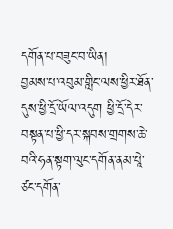དགོན་པ་བཟུང་བ་ཡིན།
བྱམས་པ་འབུམ་གླིང་ལས་ཕྱིར་ཐོན་དུས་ཕྱི་དྲོ་ཡོལ་འདུག ཕྱི་དྲོ་དེར་བསྟན་པ་ཕྱི་དར་སྐབས་གྲགས་ཆེ་བའི་ཧན་སྟག་ལུང་དགོན་ནམ་པཱེ་ཙང་དགོན་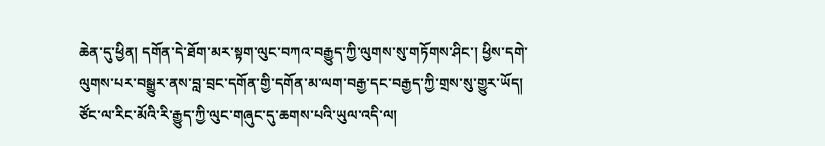ཆེན་དུ་ཕྱིན། དགོན་དེ་ཐོག་མར་སྟག་ལུང་བཀའ་བརྒྱུད་ཀྱི་ལུགས་སུ་གཏོགས་ཤིང་། ཕྱིས་དགེ་ལུགས་པར་བསྒྱུར་ནས་བླ་བྲང་དགོན་གྱི་དགོན་མ་ལག་བརྒྱ་དང་བརྒྱད་ཀྱི་གྲས་སུ་གྱུར་ཡོད། ཙོང་ལ་རིང་མོའི་རི་རྒྱུད་ཀྱི་ལུང་གཞུང་དུ་ཆགས་པའི་ཡུལ་འདི་ལ།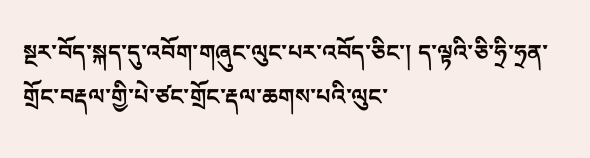སྔར་བོད་སྐད་དུ་འབོག་གཞུང་ལུང་པར་འབོད་ཅིང་། ད་ལྟའི་ཅི་ཧྲི་ཧྲན་གྲོང་བརྡལ་གྱི་པེ་ཙང་གྲོང་རྡལ་ཆགས་པའི་ལུང་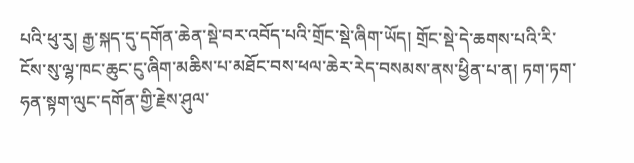པའི་ཕུ་རུ། རྒྱ་སྐད་དུ་དགོན་ཆེན་སྡེ་བར་འབོད་པའི་གྲོང་སྡེ་ཞིག་ཡོད། གྲོང་སྡེ་དེ་ཆགས་པའི་རི་ངོས་སུ་ལྷ་ཁང་ཆུང་ངུ་ཞིག་མཆིས་པ་མཐོང་བས་ཕལ་ཆེར་རེད་བསམས་ནས་ཕྱིན་པ་ན། ཏག་ཏག་ཧན་སྟག་ལུང་དགོན་གྱི་རྗེས་ཤུལ་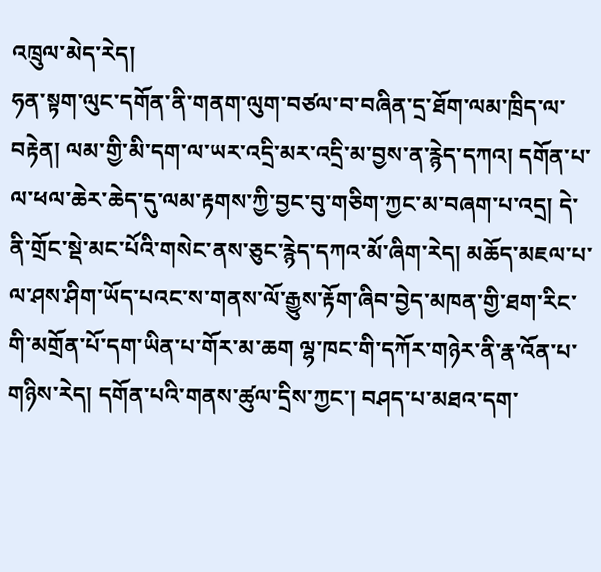འཁྲུལ་མེད་རེད།
ཧན་སྟག་ལུང་དགོན་ནི་གནག་ལུག་བཙལ་བ་བཞིན་དྲ་ཐོག་ལམ་ཁྲིད་ལ་བརྟེན། ལམ་གྱི་མི་དག་ལ་ཡར་འདྲི་མར་འདྲི་མ་བྱས་ན་རྙེད་དཀའ། དགོན་པ་ལ་ཕལ་ཆེར་ཆེད་དུ་ལམ་རྟགས་ཀྱི་བྱང་བུ་གཅིག་ཀྱང་མ་བཞག་པ་འདྲ། དེ་ནི་གྲོང་སྡེ་མང་པོའི་གསེང་ནས་ཅུང་རྙེད་དཀའ་མོ་ཞིག་རེད། མཆོད་མཇལ་པ་ལ་ཤས་ཤིག་ཡོད་པའང་ས་གནས་ལོ་རྒྱུས་རྟོག་ཞིབ་བྱེད་མཁན་གྱི་ཐག་རིང་གི་མགྲོན་པོ་དག་ཡིན་པ་གོར་མ་ཆག ལྷ་ཁང་གི་དཀོར་གཉེར་ནི་རྣ་འོན་པ་གཉིས་རེད། དགོན་པའི་གནས་ཚུལ་དྲིས་ཀྱང་། བཤད་པ་མཐའ་དག་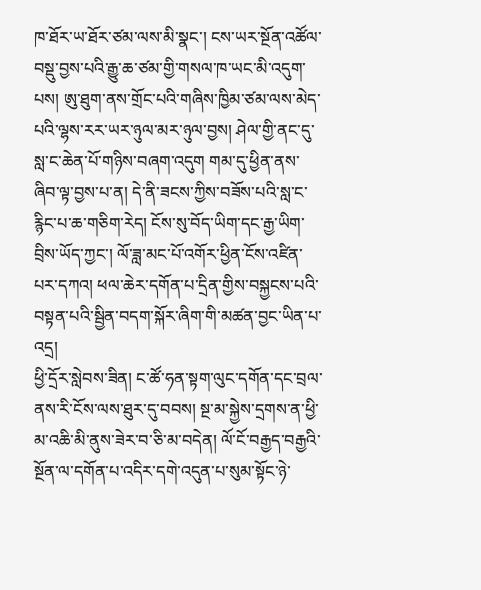ཁ་ཐོར་ཡ་ཐོར་ཙམ་ལས་མི་སྣང་། ངས་ཡར་སྔོན་འཚོལ་བསྡུ་བྱས་པའི་རྒྱུ་ཆ་ཙམ་གྱི་གསལ་ཁ་ཡང་མི་འདུག་པས། ཨུ་ཐུག་ནས་གྲོང་པའི་གཞིས་ཁྱིམ་ཙམ་ལས་མེད་པའི་ལྷས་རར་ཡར་ཉུལ་མར་ཉུལ་བྱས། ཤེལ་གྱི་ནང་དུ་སླ་ང་ཆེན་པོ་གཉིས་བཞག་འདུག གམ་དུ་ཕྱིན་ནས་ཞིབ་ལྟ་བྱས་པ་ན། དེ་ནི་ཟངས་ཀྱིས་བཟོས་པའི་སླ་ང་རྙིང་པ་ཆ་གཅིག་རེད། ངོས་སུ་བོད་ཡིག་དང་རྒྱ་ཡིག་བྲིས་ཡོད་ཀྱང་། ལོ་ཟླ་མང་པོ་འགོར་ཕྱིན་ངོས་འཛིན་པར་དཀའ། ཕལ་ཆེར་དགོན་པ་དྲིན་གྱིས་བསྐྱངས་པའི་བསྟན་པའི་སྦྱིན་བདག་སྐོར་ཞིག་གི་མཚན་བྱང་ཡིན་པ་འདྲ།
ཕྱི་དྲོར་སླེབས་ཟིན། ང་ཚོ་ཧན་སྟག་ལུང་དགོན་དང་བྲལ་ནས་རི་ངོས་ལས་ཐུར་དུ་བབས། སྔ་མ་སྐྱེས་དྲགས་ན་ཕྱི་མ་འཆི་མི་ནུས་ཟེར་བ་ཅི་མ་བདེན། ལོ་ངོ་བརྒྱད་བརྒྱའི་སྔོན་ལ་དགོན་པ་འདིར་དགེ་འདུན་པ་སུམ་སྟོང་ཉེ་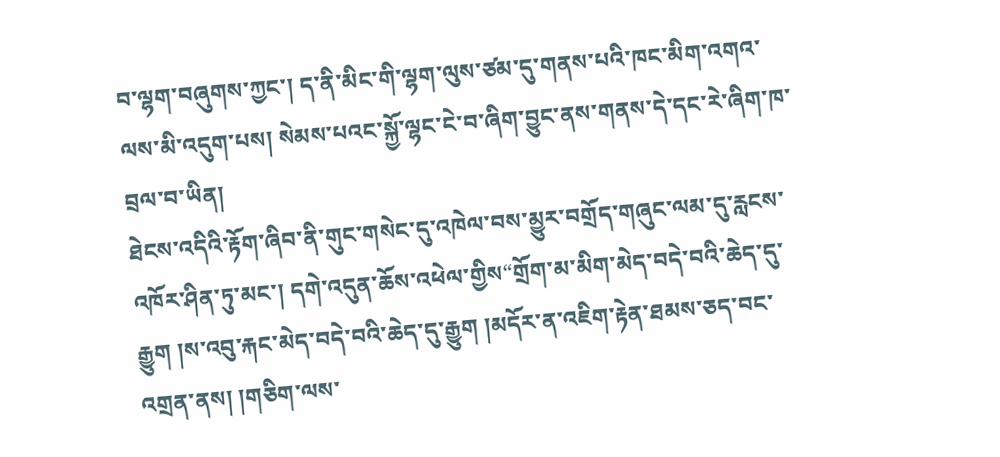བ་ལྷག་བཞུགས་ཀྱང་། ད་ནི་མིང་གི་ལྷག་ལུས་ཙམ་དུ་གནས་པའི་ཁང་མིག་འགའ་ལས་མི་འདུག་པས། སེམས་པའང་སྐྱོ་ལྷང་ངེ་བ་ཞིག་བྱུང་ནས་གནས་དེ་དང་རེ་ཞིག་ཁ་བྲལ་བ་ཡིན།
ཐེངས་འདིའི་རྟོག་ཞིབ་ནི་གུང་གསེང་དུ་འཁེལ་བས་མྱུར་བགྲོད་གཞུང་ལམ་དུ་རླངས་འཁོར་ཤིན་ཏུ་མང་། དགེ་འདུན་ཆོས་འཕེལ་གྱིས“གྲོག་མ་མིག་མེད་བདེ་བའི་ཆེད་དུ་རྒྱུག །ས་འབུ་རྐང་མེད་བདེ་བའི་ཆེད་དུ་རྒྱུག །མདོར་ན་འཇིག་རྟེན་ཐམས་ཅད་བང་འགྲན་ནས། །གཅིག་ལས་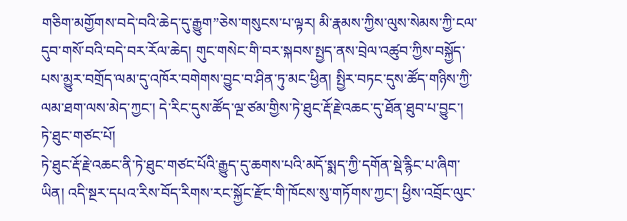གཅིག་མགྱོགས་བདེ་བའི་ཆེད་དུ་རྒྱུག”ཅེས་གསུངས་པ་ལྟར། མི་རྣམས་ཀྱིས་ལུས་སེམས་ཀྱི་ངལ་དུབ་གསོ་བའི་བདེ་བར་རོལ་ཆེད། གུང་གསེང་གི་བར་སྐབས་སྤྱད་ནས་བྲེལ་འཚུབ་ཀྱིས་བསྐྱོད་པས་མྱུར་བགྲོད་ལམ་དུ་འཁོར་བགེགས་བྱུང་བ་ཤིན་ཏུ་མང་ཕྱིན། སྤྱིར་བཏང་དུས་ཚོད་གཉིས་ཀྱི་ལམ་ཐག་ལས་མེད་ཀྱང་། དེ་རིང་དུས་ཚོད་ལྔ་ཙམ་གྱིས་ཏེ་ཐུང་རྡོ་རྗེ་འཆང་དུ་ཐོན་ཐུབ་པ་བྱུང་།
ཏེ་ཐུང་གཙང་པོ།
ཏེ་ཐུང་རྡོ་རྗེ་འཆང་ནི་ཏེ་ཐུང་གཙང་པོའི་རྒྱུད་དུ་ཆགས་པའི་མདོ་སྨད་ཀྱི་དགོན་སྡེ་རྙིང་པ་ཞིག་ཡིན། འདི་སྔར་དཔའ་རིས་བོད་རིགས་རང་སྐྱོང་རྫོང་གི་ཁོངས་སུ་གཏོགས་ཀྱང་། ཕྱིས་འབྲོང་ལུང་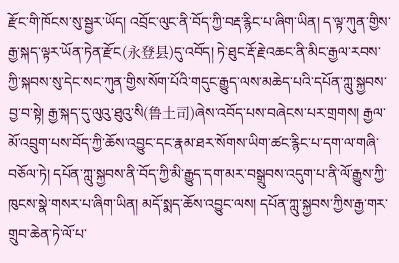རྫོང་གི་ཁོངས་སུ་སྦྱར་ཡོད། འབྲོང་ལུང་ནི་བོད་ཀྱི་བརྡ་རྙིང་པ་ཞིག་ཡིན། ད་ལྟ་ཀུན་གྱིས་རྒྱ་སྐད་ལྟར་ཡོན་ཏེན་རྫོང(永登县)དུ་འབོད། ཏེ་ཐུང་རྡོ་རྗེ་འཆང་ནི་མིང་རྒྱལ་རབས་ཀྱི་སྐབས་སུ་དེང་སང་ཀུན་གྱིས་སོག་པོའི་གདུང་རྒྱུད་ལས་མཆེད་པའི་དཔོན་ཀླུ་སྐྱབས་བྱ་བ་སྟེ། རྒྱ་སྐད་དུ་ལུའུ་ཐུའུ་སི(鲁土司)ཞེས་འབོད་པས་བཞེངས་པར་གྲགས། རྒྱལ་མོ་འབྲུག་པས་བོད་ཀྱི་ཆོས་འབྱུང་དང་རྣམ་ཐར་སོགས་ཡིག་ཚང་རྙིང་པ་དག་ལ་གཞི་བཅོལ་ཏེ། དཔོན་ཀླུ་སྐྱབས་ནི་བོད་ཀྱི་མི་རྒྱུད་དག་མར་བསྒྲུབས་འདུག་པ་ནི་ལོ་རྒྱུས་ཀྱི་ཁུངས་སྣེ་གསར་པ་ཞིག་ཡིན། མདོ་སྨད་ཆོས་འབྱུང་ལས། དཔོན་ཀླུ་སྐྱབས་ཀྱིས་རྒྱ་གར་གྲུབ་ཆེན་ཏེ་ལོ་པ་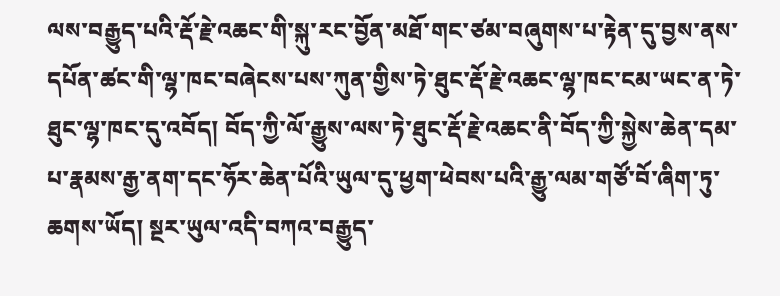ལས་བརྒྱུད་པའི་རྡོ་རྗེ་འཆང་གི་སྐུ་རང་བྱོན་མཐོ་གང་ཙམ་བཞུགས་པ་རྟེན་དུ་བྱས་ནས་དཔོན་ཚང་གི་ལྷ་ཁང་བཞེངས་པས་ཀུན་གྱིས་ཏེ་ཐུང་རྡོ་རྗེ་འཆང་ལྷ་ཁང་ངམ་ཡང་ན་ཏེ་ཐུང་ལྷ་ཁང་དུ་འབོད། བོད་ཀྱི་ལོ་རྒྱུས་ལས་ཏེ་ཐུང་རྡོ་རྗེ་འཆང་ནི་བོད་ཀྱི་སྐྱེས་ཆེན་དམ་པ་རྣམས་རྒྱ་ནག་དང་ཧོར་ཆེན་པོའི་ཡུལ་དུ་ཕྱག་ཕེབས་པའི་རྒྱུ་ལམ་གཙོ་བོ་ཞིག་ཏུ་ཆགས་ཡོད། སྔར་ཡུལ་འདི་བཀའ་བརྒྱུད་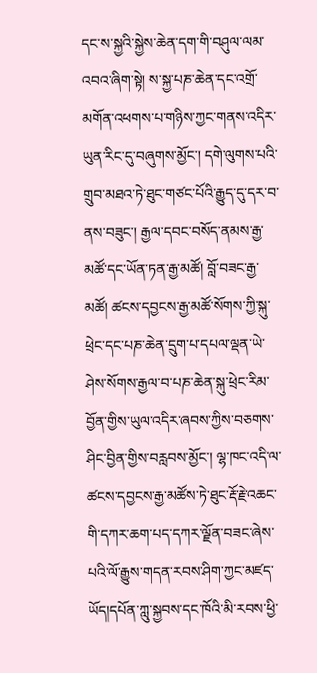དང་ས་སྐྱའི་སྐྱེས་ཆེན་དག་གི་བཤུལ་ལམ་འབའ་ཞིག་སྟེ། ས་སྐྱ་པཎ་ཆེན་དང་འགྲོ་མགོན་འཕགས་པ་གཉིས་ཀྱང་གནས་འདིར་ཡུན་རིང་དུ་བཞུགས་མྱོང་། དགེ་ལུགས་པའི་གྲུབ་མཐའ་ཏེ་ཐུང་གཙང་པོའི་རྒྱུད་དུ་དར་བ་ནས་བཟུང་། རྒྱལ་དབང་བསོད་ནམས་རྒྱ་མཚོ་དང་ཡོན་ཏན་རྒྱ་མཚོ། བློ་བཟང་རྒྱ་མཚོ། ཚངས་དབྱངས་རྒྱ་མཚོ་སོགས་ཀྱི་སྐུ་ཕྲེང་དང་པཎ་ཆེན་དྲུག་པ་དཔལ་ལྡན་ཡེ་ཤེས་སོགས་རྒྱལ་བ་པཎ་ཆེན་སྐུ་ཕྲེང་རིམ་བྱོན་གྱིས་ཡུལ་འདིར་ཞབས་ཀྱིས་བཅགས་ཤིང་བྱིན་གྱིས་བརླབས་མྱོང་། ལྷ་ཁང་འདི་ལ་ཚངས་དབྱངས་རྒྱ་མཚོས་ཏེ་ཐུང་རྡོ་རྗེ་འཆང་གི་དཀར་ཆག་པད་དཀར་ལྗོན་བཟང་ཞེས་པའི་ལོ་རྒྱུས་གདན་རབས་ཤིག་ཀྱང་མཛད་ཡོད།དཔོན་ཀླུ་སྐྱབས་དང་ཁོའི་མི་རབས་ཕྱི་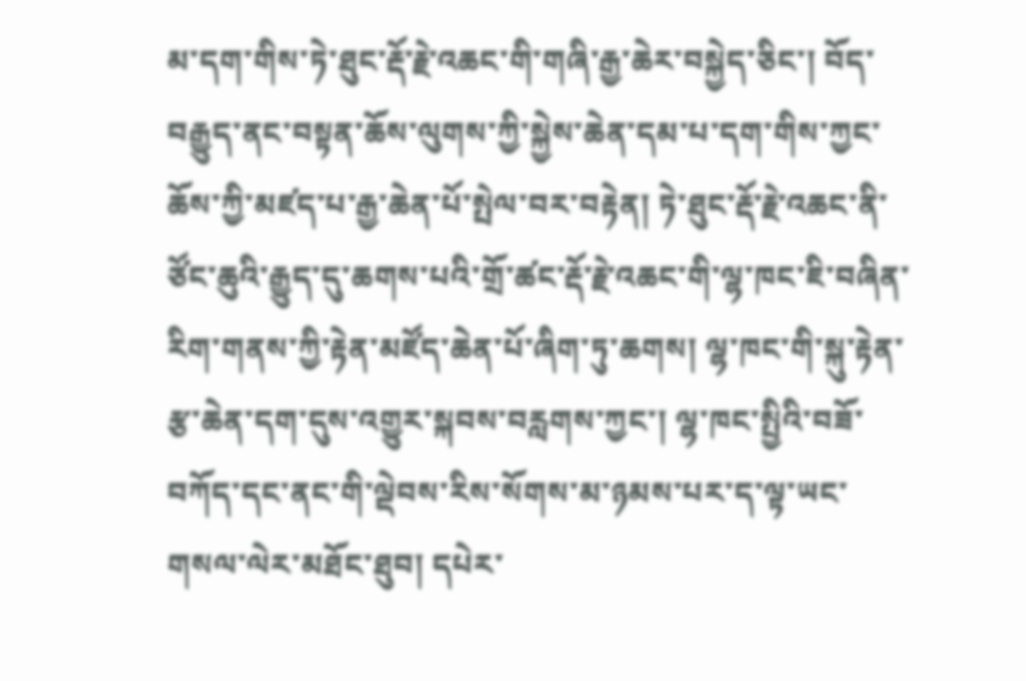མ་དག་གིས་ཏེ་ཐུང་རྡོ་རྗེ་འཆང་གི་གཞི་རྒྱ་ཆེར་བསྐྱེད་ཅིང་། བོད་བརྒྱུད་ནང་བསྟན་ཆོས་ལུགས་ཀྱི་སྐྱེས་ཆེན་དམ་པ་དག་གིས་ཀྱང་ཆོས་ཀྱི་མཛད་པ་རྒྱ་ཆེན་པོ་སྤེལ་བར་བརྟེན། ཏེ་ཐུང་རྡོ་རྗེ་འཆང་ནི་ཙོང་ཆུའི་རྒྱུད་དུ་ཆགས་པའི་གྲོ་ཚང་རྡོ་རྗེ་འཆང་གི་ལྷ་ཁང་ཇི་བཞིན་རིག་གནས་ཀྱི་རྟེན་མཛོད་ཆེན་པོ་ཞིག་ཏུ་ཆགས། ལྷ་ཁང་གི་སྐུ་རྟེན་རྩ་ཆེན་དག་དུས་འགྱུར་སྐབས་བརླགས་ཀྱང་། ལྷ་ཁང་སྤྱིའི་བཟོ་བཀོད་དང་ནང་གི་ལྡེབས་རིས་སོགས་མ་ཉམས་པར་ད་ལྟ་ཡང་གསལ་ལེར་མཐོང་ཐུབ། དཔེར་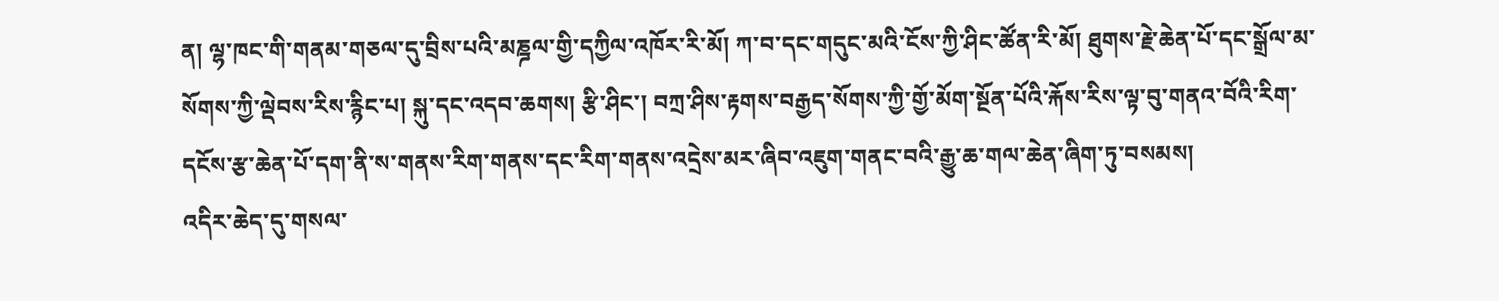ན། ལྷ་ཁང་གི་གནམ་གཅལ་དུ་བྲིས་པའི་མཎྜལ་གྱི་དཀྱིལ་འཁོར་རི་མོ། ཀ་བ་དང་གདུང་མའི་ངོས་ཀྱི་ཤིང་ཚོན་རི་མོ། ཐུགས་རྗེ་ཆེན་པོ་དང་སྒྲོལ་མ་སོགས་ཀྱི་ལྡེབས་རིས་རྙིང་པ། སྐུ་དང་འདབ་ཆགས། རྩི་ཤིང་། བཀྲ་ཤིས་རྟགས་བརྒྱད་སོགས་ཀྱི་གྱོ་མོག་སྔོན་པོའི་རྐོས་རིས་ལྟ་བུ་གནའ་བོའི་རིག་དངོས་རྩ་ཆེན་པོ་དག་ནི་ས་གནས་རིག་གནས་དང་རིག་གནས་འདྲེས་མར་ཞིབ་འཇུག་གནང་བའི་རྒྱུ་ཆ་གལ་ཆེན་ཞིག་ཏུ་བསམས།
འདིར་ཆེད་དུ་གསལ་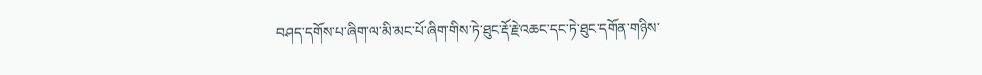བཤད་དགོས་པ་ཞིག་ལ་མི་མང་པོ་ཞིག་གིས་ཏེ་ཐུང་རྡོ་རྗེ་འཆང་དང་ཏེ་ཐུང་དགོན་གཉིས་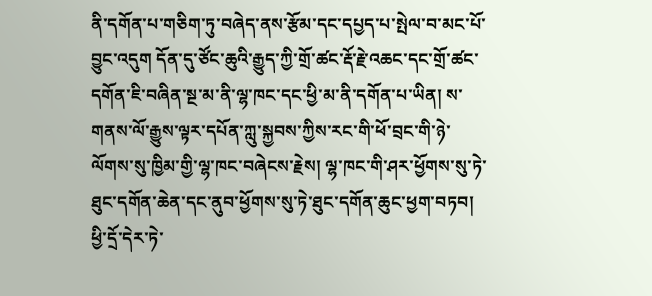ནི་དགོན་པ་གཅིག་ཏུ་བཞེད་ནས་རྩོམ་དང་དཔྱད་པ་སྤེལ་བ་མང་པོ་བྱུང་འདུག དོན་དུ་ཙོང་ཆུའི་རྒྱུད་ཀྱི་གྲོ་ཚང་རྡོ་རྗེ་འཆང་དང་གྲོ་ཚང་དགོན་ཇི་བཞིན་སྔ་མ་ནི་ལྷ་ཁང་དང་ཕྱི་མ་ནི་དགོན་པ་ཡིན། ས་གནས་ལོ་རྒྱུས་ལྟར་དཔོན་ཀླུ་སྐྱབས་ཀྱིས་རང་གི་ཕོ་བྲང་གི་ཉེ་ལོགས་སུ་ཁྱིམ་གྱི་ལྷ་ཁང་བཞེངས་རྗེས། ལྷ་ཁང་གི་ཤར་ཕྱོགས་སུ་ཏེ་ཐུང་དགོན་ཆེན་དང་ནུབ་ཕྱོགས་སུ་ཏེ་ཐུང་དགོན་ཆུང་ཕྱག་བཏབ།
ཕྱི་དྲོ་དེར་ཏེ་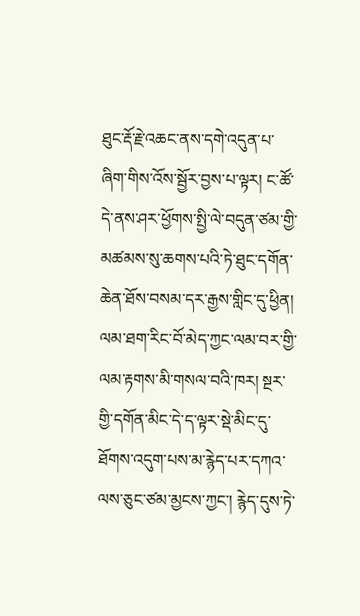ཐུང་རྡོ་རྗེ་འཆང་ནས་དགེ་འདུན་པ་ཞིག་གིས་འོས་སྦྱོར་བྱས་པ་ལྟར། ང་ཚོ་དེ་ནས་ཤར་ཕྱོགས་སྤྱི་ལེ་བདུན་ཙམ་གྱི་མཚམས་སུ་ཆགས་པའི་ཏེ་ཐུང་དགོན་ཆེན་ཐོས་བསམ་དར་རྒྱས་གླིང་དུ་ཕྱིན། ལམ་ཐག་རིང་བོ་མེད་ཀྱང་ལམ་བར་གྱི་ལམ་རྟགས་མི་གསལ་བའི་ཁར། སྔར་གྱི་དགོན་མིང་དེ་ད་ལྟར་སྡེ་མིང་དུ་ཐོགས་འདུག་པས་མ་རྙེད་པར་དཀའ་ལས་ཅུང་ཙམ་མྱངས་ཀྱང་། རྙེད་དུས་ཏེ་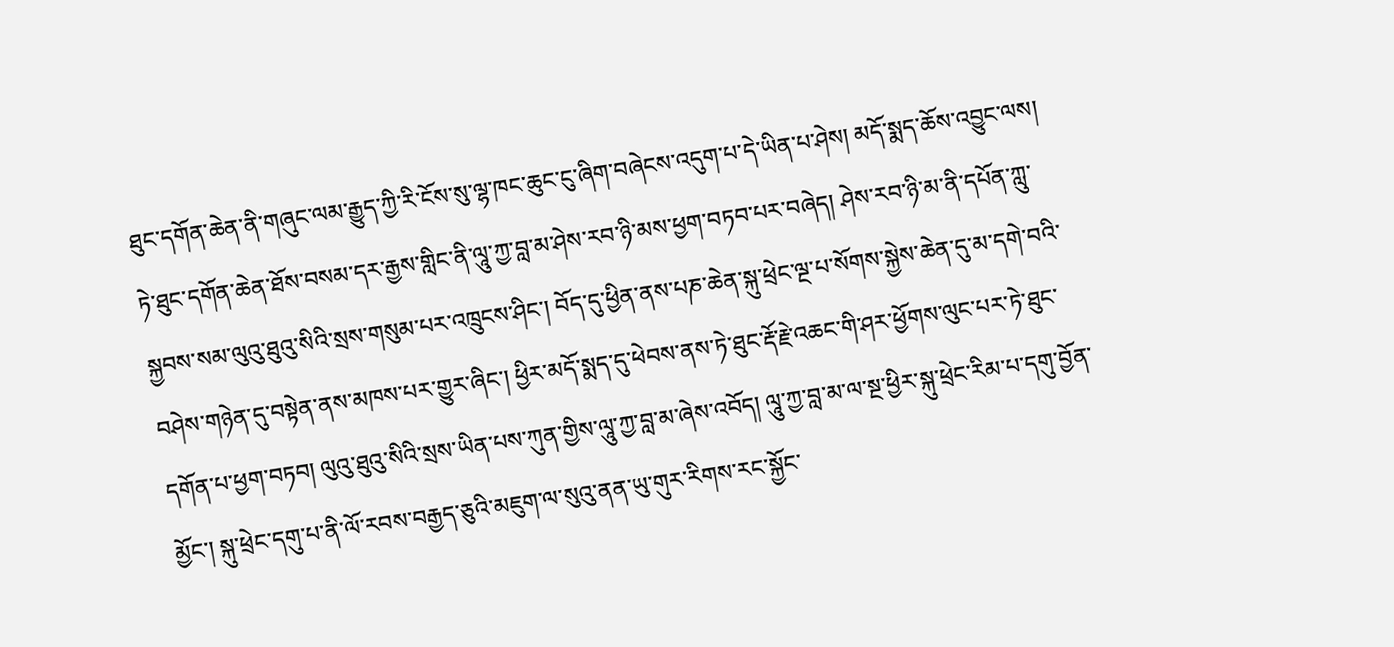ཐུང་དགོན་ཆེན་ནི་གཞུང་ལམ་རྒྱུད་ཀྱི་རི་ངོས་སུ་ལྷ་ཁང་ཆུང་ངུ་ཞིག་བཞེངས་འདུག་པ་དེ་ཡིན་པ་ཤེས། མདོ་སྨད་ཆོས་འབྱུང་ལས། ཏེ་ཐུང་དགོན་ཆེན་ཐོས་བསམ་དར་རྒྱས་གླིང་ནི་ལཱུ་ཀྱ་བླ་མ་ཤེས་རབ་ཉི་མས་ཕྱག་བཏབ་པར་བཞེད། ཤེས་རབ་ཉི་མ་ནི་དཔོན་ཀླུ་སྐྱབས་སམ་ལུའུ་ཐུའུ་སིའི་སྲས་གསུམ་པར་འཁྲུངས་ཤིང་། བོད་དུ་ཕྱིན་ནས་པཎ་ཆེན་སྐུ་ཕྲེང་ལྔ་པ་སོགས་སྐྱེས་ཆེན་དུ་མ་དགེ་བའི་བཤེས་གཉེན་དུ་བསྟེན་ནས་མཁས་པར་གྱུར་ཞིང་། ཕྱིར་མདོ་སྨད་དུ་ཕེབས་ནས་ཏེ་ཐུང་རྡོ་རྗེ་འཆང་གི་ཤར་ཕྱོགས་ལུང་པར་ཏེ་ཐུང་དགོན་པ་ཕྱག་བཏབ། ལུའུ་ཐུའུ་སིའི་སྲས་ཡིན་པས་ཀུན་གྱིས་ལཱུ་ཀྱ་བླ་མ་ཞེས་འབོད། ལཱུ་ཀྱ་བླ་མ་ལ་སྔ་ཕྱིར་སྐུ་ཕྲེང་རིམ་པ་དགུ་བྱོན་མྱོང་། སྐུ་ཕྲེང་དགུ་པ་ནི་ལོ་རབས་བརྒྱད་ཅུའི་མཇུག་ལ་སུའུ་ནན་ཡུ་གུར་རིགས་རང་སྐྱོང་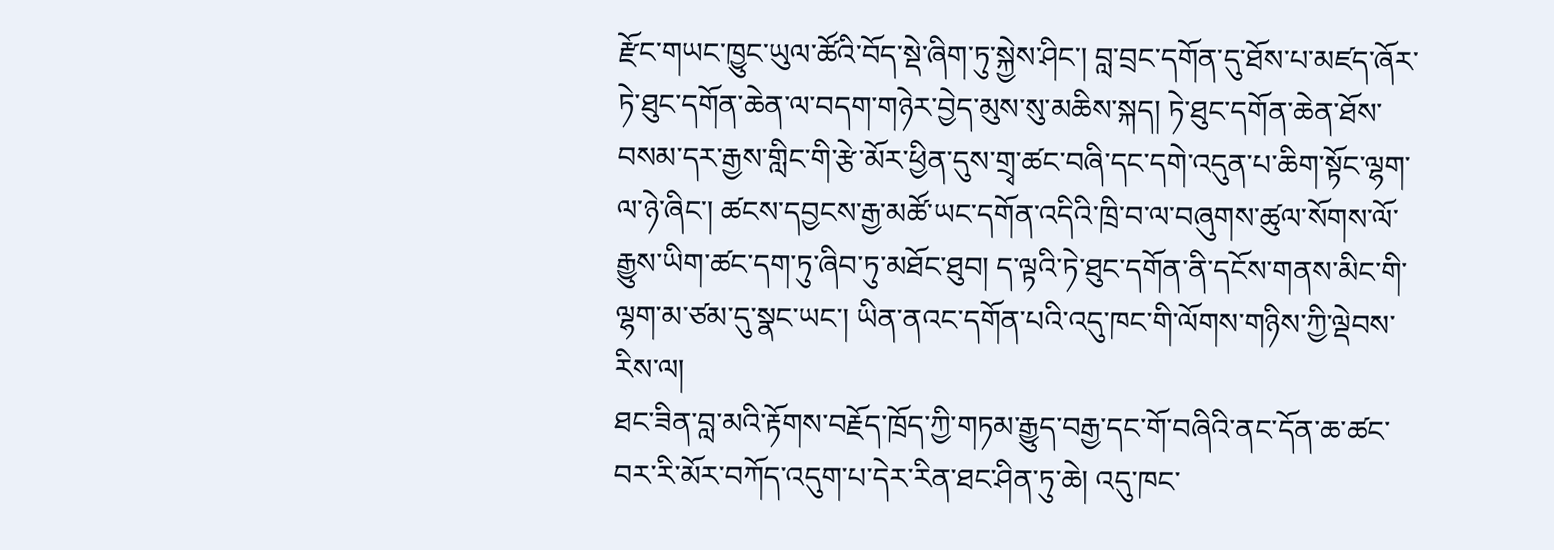རྫོང་གཡང་ཁྱུང་ཡུལ་ཚོའི་བོད་སྡེ་ཞིག་ཏུ་སྐྱེས་ཤིང་། བླ་བྲང་དགོན་དུ་ཐོས་པ་མཛད་ཞོར་ཏེ་ཐུང་དགོན་ཆེན་ལ་བདག་གཉེར་བྱེད་མུས་སུ་མཆིས་སྐད། ཏེ་ཐུང་དགོན་ཆེན་ཐོས་བསམ་དར་རྒྱས་གླིང་གི་རྩེ་མོར་ཕྱིན་དུས་གྲྭ་ཚང་བཞི་དང་དགེ་འདུན་པ་ཆིག་སྟོང་ལྷག་ལ་ཉེ་ཞིང་། ཚངས་དབྱངས་རྒྱ་མཚོ་ཡང་དགོན་འདིའི་ཁྲི་བ་ལ་བཞུགས་ཚུལ་སོགས་ལོ་རྒྱུས་ཡིག་ཚང་དག་ཏུ་ཞིབ་ཏུ་མཐོང་ཐུབ། ད་ལྟའི་ཏེ་ཐུང་དགོན་ནི་དངོས་གནས་མིང་གི་ལྷག་མ་ཙམ་དུ་སྣང་ཡང་། ཡིན་ནའང་དགོན་པའི་འདུ་ཁང་གི་ལོགས་གཉིས་ཀྱི་ལྡེབས་རིས་ལ།
ཐང་ཟིན་བླ་མའི་རྟོགས་བརྗོད་ཁྲོད་ཀྱི་གཏམ་རྒྱུད་བརྒྱ་དང་གོ་བཞིའི་ནང་དོན་ཆ་ཚང་བར་རི་མོར་བཀོད་འདུག་པ་དེར་རིན་ཐང་ཤིན་ཏུ་ཆེ། འདུ་ཁང་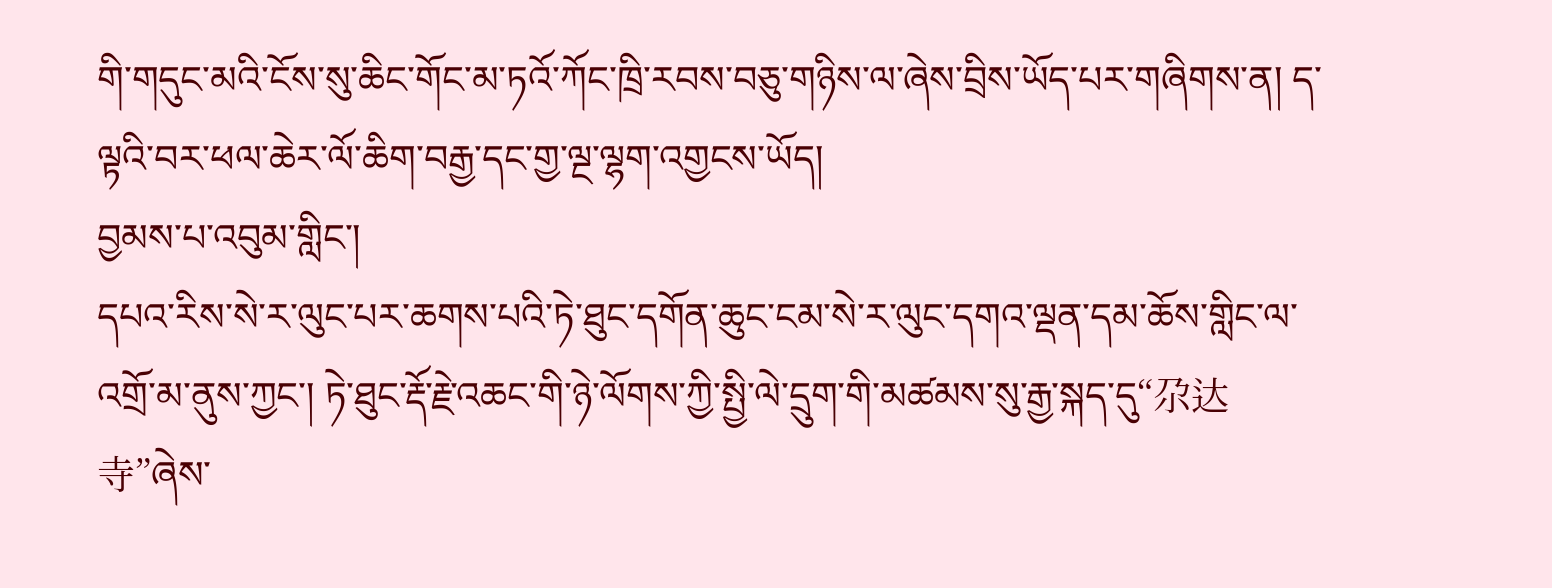གི་གདུང་མའི་ངོས་སུ་ཆིང་གོང་མ་ཏའོ་ཀོང་ཁྲི་རབས་བཅུ་གཉིས་ལ་ཞེས་བྲིས་ཡོད་པར་གཞིགས་ན། ད་ལྟའི་བར་ཕལ་ཆེར་ལོ་ཆིག་བརྒྱ་དང་གྱ་ལྔ་ལྷག་འགྱངས་ཡོད།
བྱམས་པ་འབུམ་གླིང་།
དཔའ་རིས་སེ་ར་ལུང་པར་ཆགས་པའི་ཏེ་ཐུང་དགོན་ཆུང་ངམ་སེ་ར་ལུང་དགའ་ལྡན་དམ་ཆོས་གླིང་ལ་འགྲོ་མ་ནུས་ཀྱང་། ཏེ་ཐུང་རྡོ་རྗེ་འཆང་གི་ཉེ་ལོགས་ཀྱི་སྤྱི་ལེ་དྲུག་གི་མཚམས་སུ་རྒྱ་སྐད་དུ“尕达寺”ཞེས་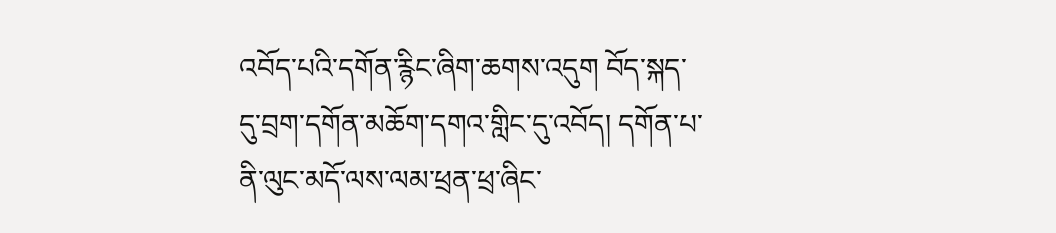འབོད་པའི་དགོན་རྙིང་ཞིག་ཆགས་འདུག བོད་སྐད་དུ་བྲག་དགོན་མཆོག་དགའ་གླིང་དུ་འབོད། དགོན་པ་ནི་ལུང་མདོ་ལས་ལམ་ཕྲན་ཕྲ་ཞིང་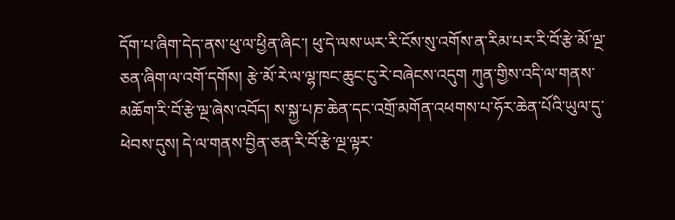དོག་པ་ཞིག་དེད་ནས་ཕུ་ལ་ཕྱིན་ཞིང་། ཕུ་དེ་ལས་ཡར་རི་ངོས་སུ་འགོས་ན་རིམ་པར་རི་བོ་རྩེ་མོ་ལྔ་ཅན་ཞིག་ལ་འགོ་དགོས། རྩེ་མོ་རེ་ལ་ལྷ་ཁང་ཆུང་ངུ་རེ་བཞེངས་འདུག ཀུན་གྱིས་འདི་ལ་གནས་མཆོག་རི་བོ་རྩེ་ལྔ་ཞེས་འབོད། ས་སྐྱ་པཎ་ཆེན་དང་འགྲོ་མགོན་འཕགས་པ་ཧོར་ཆེན་པོའི་ཡུལ་དུ་ཕེབས་དུས། དེ་ལ་གནས་བྱིན་ཅན་རི་བོ་རྩེ་ལྔ་ལྟར་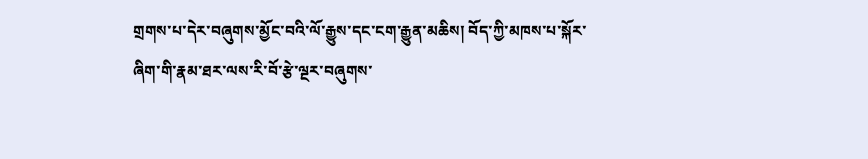གྲགས་པ་དེར་བཞུགས་མྱོང་བའི་ལོ་རྒྱུས་དང་ངག་རྒྱུན་མཆིས། བོད་ཀྱི་མཁས་པ་སྐོར་ཞིག་གི་རྣམ་ཐར་ལས་རི་བོ་རྩེ་ལྔར་བཞུགས་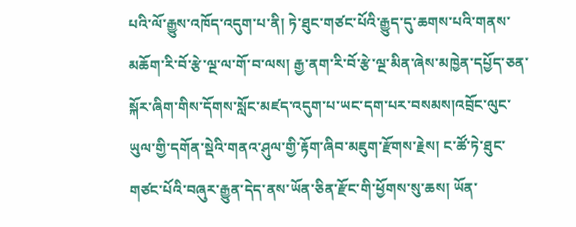པའི་ལོ་རྒྱུས་འཁོད་འདུག་པ་ནི། ཏེ་ཐུང་གཙང་པོའི་རྒྱུད་དུ་ཆགས་པའི་གནས་མཆོག་རི་བོ་རྩེ་ལྔ་ལ་གོ་བ་ལས། རྒྱ་ནག་རི་བོ་རྩེ་ལྔ་མིན་ཞེས་མཁྱེན་དཔྱོད་ཅན་སྐོར་ཞིག་གིས་དོགས་སློང་མཛད་འདུག་པ་ཡང་དག་པར་བསམས།འབྲོང་ལུང་ཡུལ་གྱི་དགོན་སྡེའི་གནའ་ཤུལ་གྱི་རྟོག་ཞིབ་མཇུག་རྫོགས་རྗེས། ང་ཚོ་ཏེ་ཐུང་གཙང་པོའི་བཞུར་རྒྱུན་དེད་ནས་ཡོན་ཅིན་རྫོང་གི་ཕྱོགས་སུ་ཆས། ཡོན་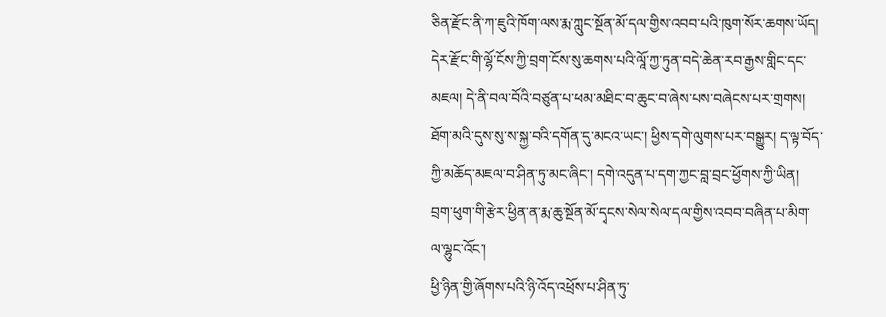ཅིན་རྫོང་ནི་ཀ་ཇུའི་ཁོག་ལས་རྨ་ཀླུང་སྔོན་མོ་དལ་གྱིས་འབབ་པའི་ཁུག་སོར་ཆགས་ཡོད། དེར་རྫོང་གི་ལྷོ་ངོས་ཀྱི་བྲག་ངོས་སུ་ཆགས་པའི་ལཱོ་ཀྱ་ཏུན་བདེ་ཆེན་རབ་རྒྱས་གླིང་དང་མཇལ། དེ་ནི་བལ་བོའི་བཙུན་པ་ཕམ་མཐིང་བ་ཆུང་བ་ཞེས་པས་བཞེངས་པར་གྲགས། ཐོག་མའི་དུས་སུ་ས་སྐྱ་བའི་དགོན་དུ་མངའ་ཡང་། ཕྱིས་དགེ་ལུགས་པར་བསྒྱུར། ད་ལྟ་བོད་ཀྱི་མཆོད་མཇལ་བ་ཤིན་ཏུ་མང་ཞིང་། དགེ་འདུན་པ་དག་ཀྱང་བླ་བྲང་ཕྱོགས་ཀྱི་ཡིན། བྲག་ཕུག་གི་རྩེར་ཕྱིན་ན་རྨ་ཆུ་སྔོན་མོ་དྭངས་སེལ་སེལ་དལ་གྱིས་འབབ་བཞིན་པ་མིག་ལ་ལྷུང་འོང་།
ཕྱི་ཉིན་གྱི་ཞོགས་པའི་ཉི་འོད་འཕྲོས་པ་ཤིན་ཏུ་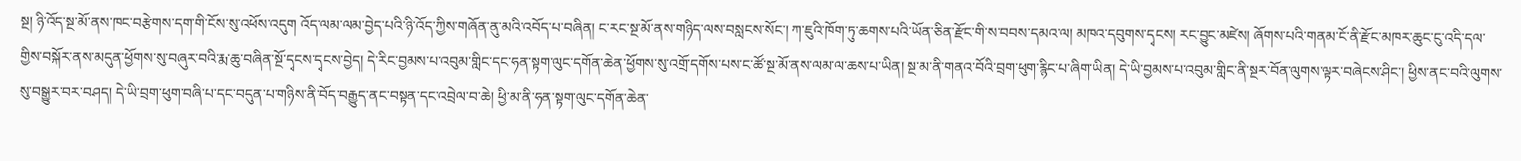སྔ། ཉི་འོད་སྔ་མོ་ནས་ཁང་བརྩེགས་དག་གི་ངོས་སུ་འཕོས་འདུག འོད་ལམ་ལམ་བྱེད་པའི་ཉི་འོད་ཀྱིས་གཞོན་ནུ་མའི་འབོད་པ་བཞིན། ང་རང་སྔ་མོ་ནས་གཉིད་ལས་བསླངས་སོང་། ཀ་ཇུའི་ཁོག་ཏུ་ཆགས་པའི་ཡོན་ཅིན་རྫོང་གི་ས་བབས་དམའ་ལ། མཁའ་དབུགས་དྭངས། རང་བྱུང་མཛེས། ཞོགས་པའི་གནམ་ངོ་ནི་རྫོང་མཁར་ཆུང་ངུ་འདི་དལ་གྱིས་བསྐོར་ནས་མདུན་ཕྱོགས་སུ་བཞུར་བའི་རྨ་ཆུ་བཞིན་སྔོ་དྭངས་དྭངས་བྱེད། དེ་རིང་བྱམས་པ་འབུམ་གླིང་དང་ཧན་སྟག་ལུང་དགོན་ཆེན་ཕྱོགས་སུ་འགྲོ་དགོས་པས་ང་ཚོ་སྔ་མོ་ནས་ལམ་ལ་ཆས་པ་ཡིན། སྔ་མ་ནི་གནའ་བོའི་བྲག་ཕུག་རྙིང་པ་ཞིག་ཡིན། དེ་ཡི་བྱམས་པ་འབུམ་གླིང་ནི་སྔར་བོན་ལུགས་ལྟར་བཞེངས་ཤིང་། ཕྱིས་ནང་བའི་ལུགས་སུ་བསྒྱུར་བར་བཤད། དེ་ཡི་བྲག་ཕུག་བཞི་པ་དང་བདུན་པ་གཉིས་ནི་བོད་བརྒྱུད་ནང་བསྟན་དང་འབྲེལ་བ་ཆེ། ཕྱི་མ་ནི་ཧན་སྟག་ལུང་དགོན་ཆེན་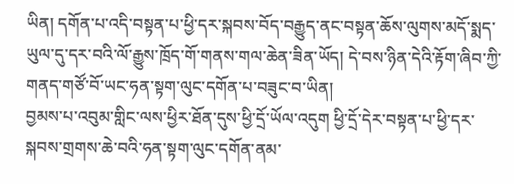ཡིན། དགོན་པ་འདི་བསྟན་པ་ཕྱི་དར་སྐབས་བོད་བརྒྱུད་ནང་བསྟན་ཆོས་ལུགས་མདོ་སྨད་ཡུལ་དུ་དར་བའི་ལོ་རྒྱུས་ཁྲོད་གོ་གནས་གལ་ཆེན་ཟིན་ཡོད། དེ་བས་ཉིན་དེའི་རྟོག་ཞིབ་ཀྱི་གནད་གཙོ་བོ་ཡང་ཧན་སྟག་ལུང་དགོན་པ་བཟུང་བ་ཡིན།
བྱམས་པ་འབུམ་གླིང་ལས་ཕྱིར་ཐོན་དུས་ཕྱི་དྲོ་ཡོལ་འདུག ཕྱི་དྲོ་དེར་བསྟན་པ་ཕྱི་དར་སྐབས་གྲགས་ཆེ་བའི་ཧན་སྟག་ལུང་དགོན་ནམ་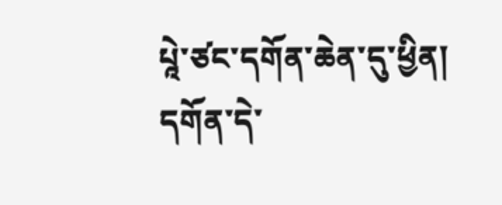པཱེ་ཙང་དགོན་ཆེན་དུ་ཕྱིན། དགོན་དེ་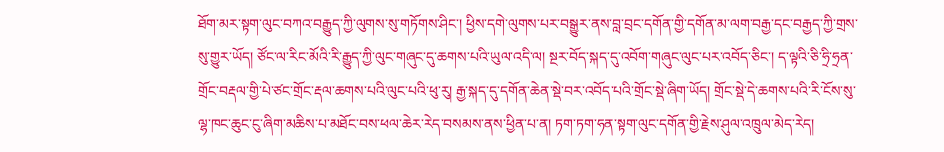ཐོག་མར་སྟག་ལུང་བཀའ་བརྒྱུད་ཀྱི་ལུགས་སུ་གཏོགས་ཤིང་། ཕྱིས་དགེ་ལུགས་པར་བསྒྱུར་ནས་བླ་བྲང་དགོན་གྱི་དགོན་མ་ལག་བརྒྱ་དང་བརྒྱད་ཀྱི་གྲས་སུ་གྱུར་ཡོད། ཙོང་ལ་རིང་མོའི་རི་རྒྱུད་ཀྱི་ལུང་གཞུང་དུ་ཆགས་པའི་ཡུལ་འདི་ལ། སྔར་བོད་སྐད་དུ་འབོག་གཞུང་ལུང་པར་འབོད་ཅིང་། ད་ལྟའི་ཅི་ཧྲི་ཧྲན་གྲོང་བརྡལ་གྱི་པེ་ཙང་གྲོང་རྡལ་ཆགས་པའི་ལུང་པའི་ཕུ་རུ། རྒྱ་སྐད་དུ་དགོན་ཆེན་སྡེ་བར་འབོད་པའི་གྲོང་སྡེ་ཞིག་ཡོད། གྲོང་སྡེ་དེ་ཆགས་པའི་རི་ངོས་སུ་ལྷ་ཁང་ཆུང་ངུ་ཞིག་མཆིས་པ་མཐོང་བས་ཕལ་ཆེར་རེད་བསམས་ནས་ཕྱིན་པ་ན། ཏག་ཏག་ཧན་སྟག་ལུང་དགོན་གྱི་རྗེས་ཤུལ་འཁྲུལ་མེད་རེད།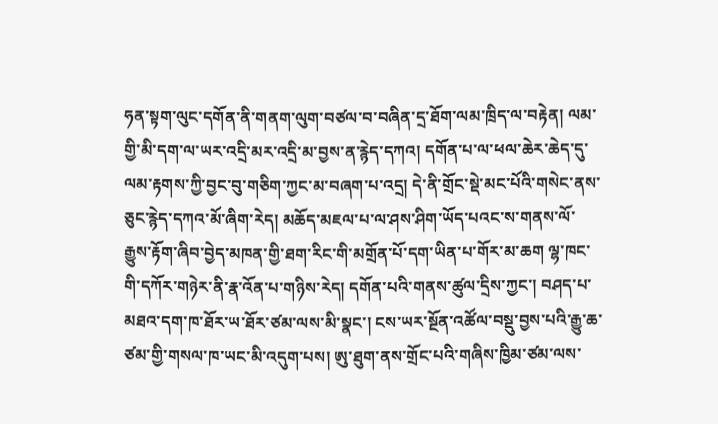ཧན་སྟག་ལུང་དགོན་ནི་གནག་ལུག་བཙལ་བ་བཞིན་དྲ་ཐོག་ལམ་ཁྲིད་ལ་བརྟེན། ལམ་གྱི་མི་དག་ལ་ཡར་འདྲི་མར་འདྲི་མ་བྱས་ན་རྙེད་དཀའ། དགོན་པ་ལ་ཕལ་ཆེར་ཆེད་དུ་ལམ་རྟགས་ཀྱི་བྱང་བུ་གཅིག་ཀྱང་མ་བཞག་པ་འདྲ། དེ་ནི་གྲོང་སྡེ་མང་པོའི་གསེང་ནས་ཅུང་རྙེད་དཀའ་མོ་ཞིག་རེད། མཆོད་མཇལ་པ་ལ་ཤས་ཤིག་ཡོད་པའང་ས་གནས་ལོ་རྒྱུས་རྟོག་ཞིབ་བྱེད་མཁན་གྱི་ཐག་རིང་གི་མགྲོན་པོ་དག་ཡིན་པ་གོར་མ་ཆག ལྷ་ཁང་གི་དཀོར་གཉེར་ནི་རྣ་འོན་པ་གཉིས་རེད། དགོན་པའི་གནས་ཚུལ་དྲིས་ཀྱང་། བཤད་པ་མཐའ་དག་ཁ་ཐོར་ཡ་ཐོར་ཙམ་ལས་མི་སྣང་། ངས་ཡར་སྔོན་འཚོལ་བསྡུ་བྱས་པའི་རྒྱུ་ཆ་ཙམ་གྱི་གསལ་ཁ་ཡང་མི་འདུག་པས། ཨུ་ཐུག་ནས་གྲོང་པའི་གཞིས་ཁྱིམ་ཙམ་ལས་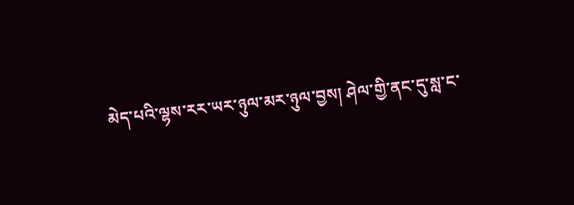མེད་པའི་ལྷས་རར་ཡར་ཉུལ་མར་ཉུལ་བྱས། ཤེལ་གྱི་ནང་དུ་སླ་ང་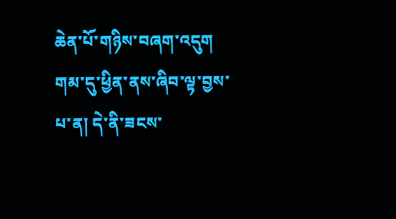ཆེན་པོ་གཉིས་བཞག་འདུག གམ་དུ་ཕྱིན་ནས་ཞིབ་ལྟ་བྱས་པ་ན། དེ་ནི་ཟངས་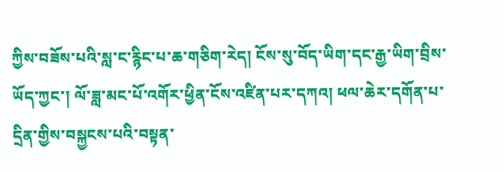ཀྱིས་བཟོས་པའི་སླ་ང་རྙིང་པ་ཆ་གཅིག་རེད། ངོས་སུ་བོད་ཡིག་དང་རྒྱ་ཡིག་བྲིས་ཡོད་ཀྱང་། ལོ་ཟླ་མང་པོ་འགོར་ཕྱིན་ངོས་འཛིན་པར་དཀའ། ཕལ་ཆེར་དགོན་པ་དྲིན་གྱིས་བསྐྱངས་པའི་བསྟན་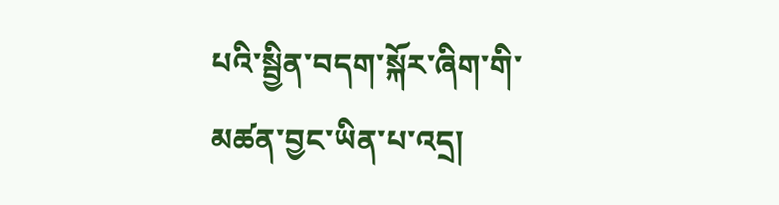པའི་སྦྱིན་བདག་སྐོར་ཞིག་གི་མཚན་བྱང་ཡིན་པ་འདྲ།